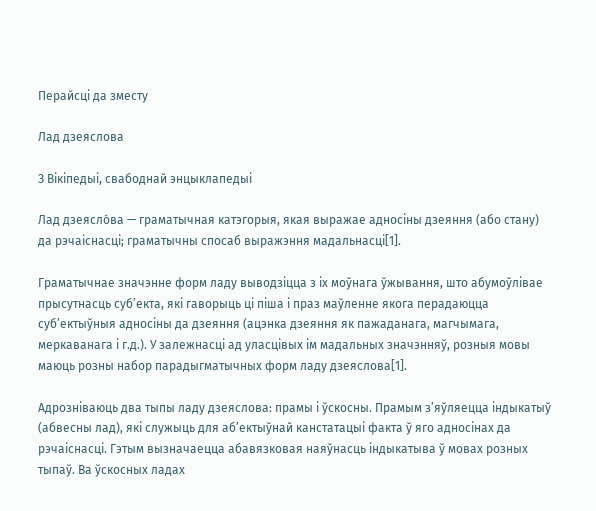Перайсці да зместу

Лад дзеяслова

З Вікіпедыі, свабоднай энцыклапедыі

Лад дзеясло́ва — граматычная катэгорыя, якая выражае адносіны дзеяння (або стану) да рэчаіснасці; граматычны спосаб выражэння мадальнасці[1].

Граматычнае значэнне форм ладу выводзіцца з іх моўнага ўжывання, што абумоўлівае прысутнасць суб’екта, які гаворыць ці піша і праз маўленне якога перадаюцца суб’ектыўныя адносіны да дзеяння (ацэнка дзеяння як пажаданага, магчымага, меркаванага і г.д.). У залежнасці ад уласцівых ім мадальных значэнняў, розныя мовы маюць розны набор парадыгматычных форм ладу дзеяслова[1].

Адрозніваюць два тыпы ладу дзеяслова: прамы і ўскосны. Прамым з’яўляецца індыкатыў (абвесны лад), які служыць для аб’ектыўнай канстатацыі факта ў яго адносінах да рэчаіснасці. Гэтым вызначаецца абавязковая наяўнасць індыкатыва ў мовах розных тыпаў. Ва ўскосных ладах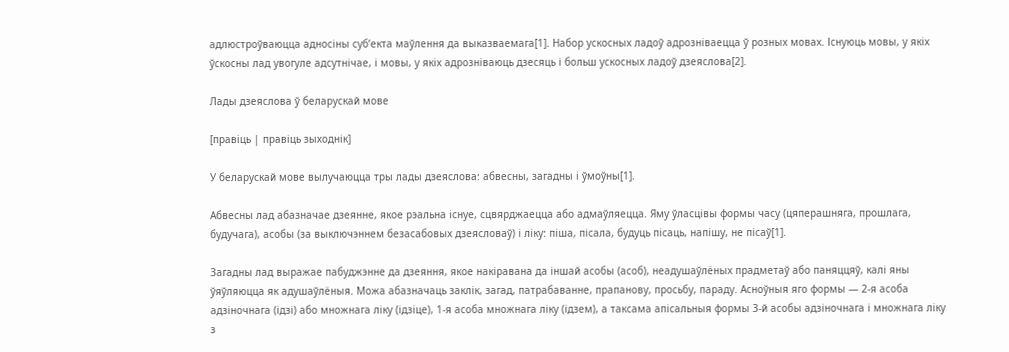адлюстроўваюцца адносіны суб’екта маўлення да выказваемага[1]. Набор ускосных ладоў адрозніваецца ў розных мовах. Існуюць мовы, у якіх ўскосны лад увогуле адсутнічае, і мовы, у якіх адрозніваюць дзесяць і больш ускосных ладоў дзеяслова[2].

Лады дзеяслова ў беларускай мове

[правіць | правіць зыходнік]

У беларускай мове вылучаюцца тры лады дзеяслова: абвесны, загадны і ўмоўны[1].

Абвесны лад абазначае дзеянне, якое рэальна існуе, сцвярджаецца або адмаўляецца. Яму ўласцівы формы часу (цяперашняга, прошлага, будучага), асобы (за выключэннем безасабовых дзеясловаў) і ліку: піша, пісала, будуць пісаць, напішу, не пісаў[1].

Загадны лад выражае пабуджэнне да дзеяння, якое накіравана да іншай асобы (асоб), неадушаўлёных прадметаў або паняццяў, калі яны ўяўляюцца як адушаўлёныя. Можа абазначаць заклік, загад, патрабаванне, прапанову, просьбу, параду. Асноўныя яго формы — 2-я асоба адзіночнага (ідзі) або множнага ліку (ідзіце), 1-я асоба множнага ліку (ідзем), а таксама апісальныя формы 3-й асобы адзіночнага і множнага ліку з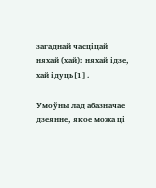загаднай часціцай няхай (хай): няхай ідзе, хай ідуць[1].

Умоўны лад абазначае дзеянне, якое можа ці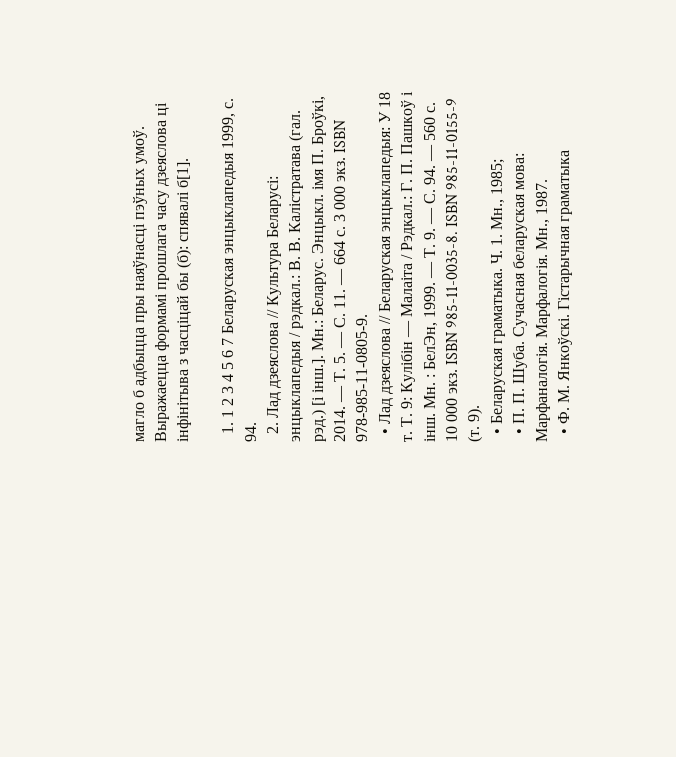магло б адбыцца пры наяўнасці пэўных умоў. Выражаецца формамі прошлага часу дзеяслова ці інфінітыва з часціцай бы (б): спявалі б[1].

  1. 1 2 3 4 5 6 7 Беларуская энцыклапедыя 1999, с. 94.
  2. Лад дзеяслова // Культура Беларусі: энцыклапедыя / рэдкал.: В. В. Калістратава (гал. рэд.) [і інш.]. Мн.: Беларус. Энцыкл. імя П. Броўкі, 2014. — Т. 5. — С. 11. — 664 с. 3 000 экз. ISBN 978-985-11-0805-9.
  • Лад дзеяслова // Беларуская энцыклапедыя: У 18 т. Т. 9: Кулібін — Малаіта / Рэдкал.: Г. П. Пашкоў і інш. Мн. : БелЭн, 1999. — Т. 9. — С. 94. — 560 с. 10 000 экз. ISBN 985-11-0035-8. ISBN 985-11-0155-9 (т. 9).
  • Беларуская граматыка. Ч. 1. Мн., 1985;
  • П. П. Шуба. Сучасная беларуская мова: Марфаналогія. Марфалогія. Мн., 1987.
  • Ф. М. Янкоўскі. Гістарычная граматыка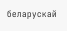беларускай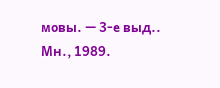мовы. — 3-е выд.. Мн., 1989.